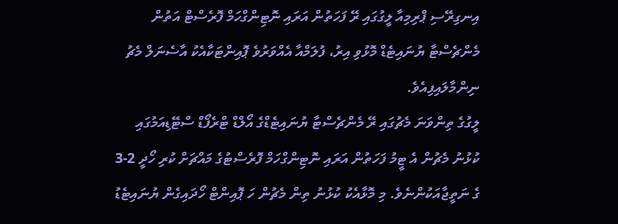އިނގިރޭސި ޕްރިމިއާ ލީގުގައި ރޭ ފަހަތުން އަރައި ނޮޓިންގްހަމް ފޮރެސްޓް އަތުން މެންޗެސްޓާ ޔުނައިޓެޑް މޮޅުވި އިރު، ފުލަމްއާ އެއްވަރުވެ ޕޮއިންޓަކާއެކު އާސެނަލް މެޗު ނިންމާލައިފިއެވެ.
ލީގުގެ ތިންވަނަ މެޗުގައި ރޭ މެންޗެސްޓާ ޔުނައިޓެޑްގެ އޯލްޑް ޓްރެފޯޑް ސްޓޭޑިއަމުގައި ކުޅުނު މެޗުން އެ ޓީމު ފަހަތުން އަރައި ނޮޓިންގްހަމް ފޮރެސްޓުގެ މައްޗަށް ކުރި ހޯދީ 2-3 ގެ ނަތީޖާއަކުންނެވެ. މި މޮޅާއެކު ކުޅުނު ތިން މެޗުން ހަ ޕޮއިންޓް ހޯދައިގެން ޔުނައިޓެޑު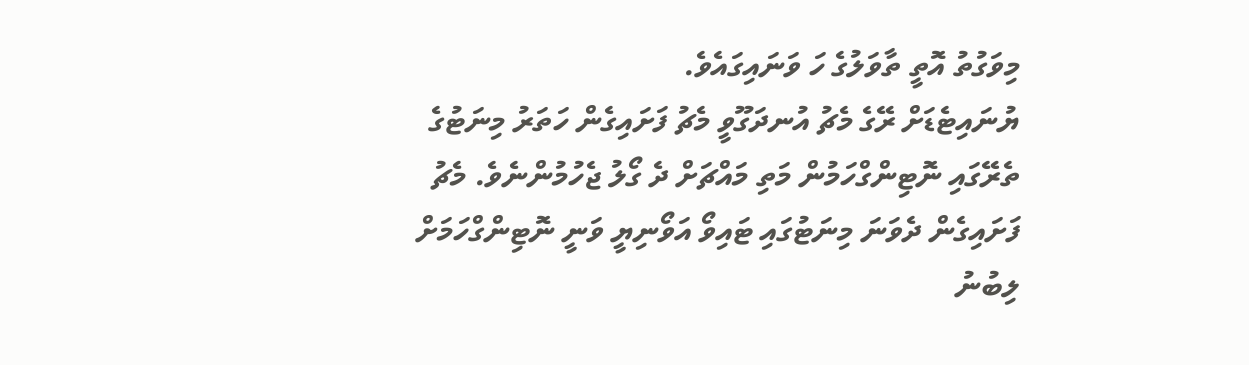މިވަގުތު އޮތީ ތާވަލުގެ ހަ ވަނައިގައެވެ.
ޔުނައިޓެޑަށް ރޭގެ މެޗު އުނދަގޫވީ މެޗު ފަށައިގެން ހަތަރު މިނަޓުގެ ތެރޭގައި ނޮޓިންގްހަމުން މަތި މައްޗަށް ދެ ގޯލު ޖެހުމުންނެވެ. މެޗު ފަށައިގެން ދެވަނަ މިނަޓުގައި ޓައިވޯ އަވޯނިޔީ ވަނީ ނޮޓިންގްހަމަށް ލިބުނު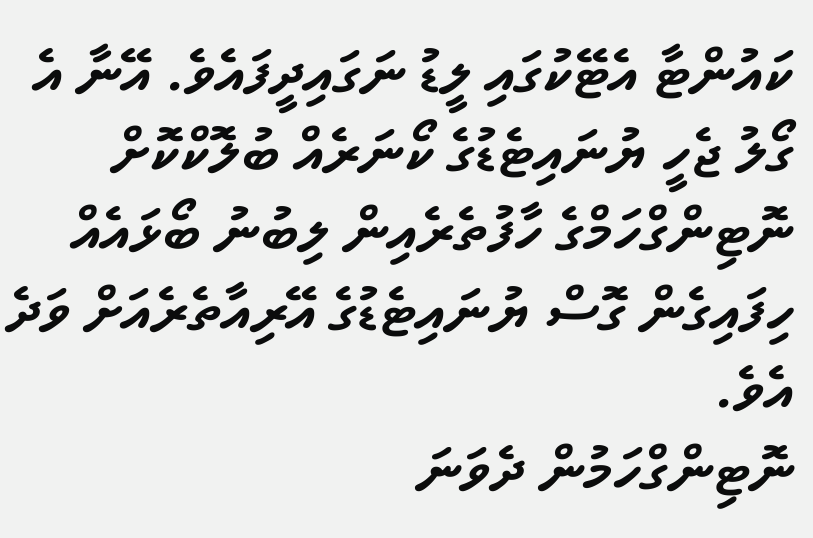ކައުންޓާ އެޓޭކުގައި ލީޑު ނަގައިދީފައެވެ. އޭނާ އެ ގޯލު ޖެހީ ޔުނައިޓެޑުގެ ކޯނަރެއް ބުލޮކްކޮށް ނޮޓިންގްހަމްގެ ހާފުތެރެއިން ލިބުނު ބޯޅައެއް ހިފައިގެން ގޮސް ޔުނައިޓެޑުގެ އޭރިއާތެރެއަށް ވަދެ އެވެ.
ނޮޓިންގްހަމުން ދެވަނަ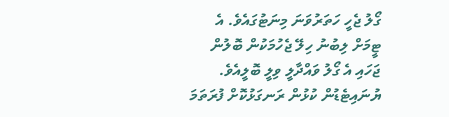ގޯލު ޖެހީ ހަތަރުވަނަ މިނަޓުގައެވެ. އެ ޓީމަށް ލިބުނު ހިލޭ ޖެހުމަކުން ބޮލުން ޖަހައި އެ ގޯލު ވައްދާލީ ވިލީ ބޮލީއެވެ. ޔުނައިޓެޑުން ކުޅުން ރަނގަޅުކޮށް ފުރަތަމަ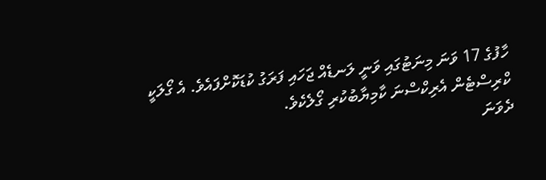ހާފުގެ 17 ވަނަ މިނަޓުގައި ވަނީ ލަނޑެއް ޖަހައި ފަރަގު ކުޑަކޮށްފައެވެ. އެ ގޯލަކީ ކްރިސްޓެން އެރިކްސްނަ ކާމިޔާބުކުރި ގޯލެކެވެ.
ދެވަނަ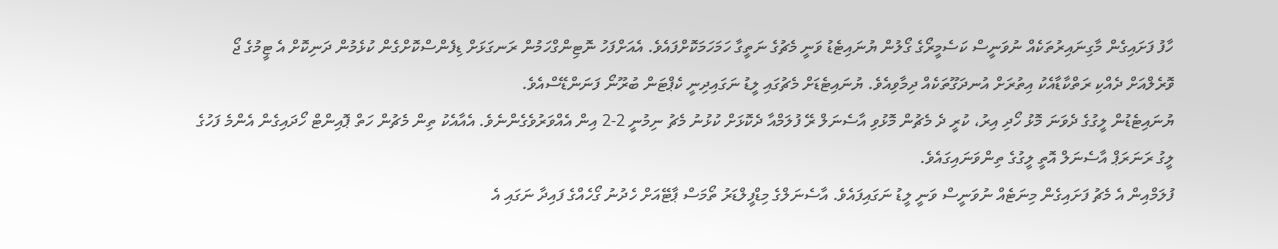ހާފު ފަށައިގެން މާގިނައިރުތަކެއް ނުވަނީސް ކަސެމީރޯގެ ގޯލުން ޔުނައިޓެޑު ވަނީ މެޗުގެ ނަތީގާ ހަމަހަމަކޮށްފައެވެ. އެއަށްފަހު ނޮޓިންގްހަމުން ރަނގަޅަށް ޑިފެންސްކޮށްގެން ކުޅެމުން ދަނިކޮށް އެ ޓީމުގެ ޖޯ ވޮރެލްއަށް ދެއްކި ރަތްކާޑާއެކު އިތުރަށް އުނދަގޫތަކެއް ދިމާވިއެވެ. ޔުނައިޓެޑަށް މެޗުގައި ލީޑު ނަގައިދިނީ ކެޕްޓަން ބުރޫނޯ ފަނަންޑޭސްއެވެ.
ޔުނައިޓެޑުން ލީގުގެ ދެވަނަ މޮޅު ހޯދި އިރު، ކުރީ ދެ މެޗުން މޮޅުވި އާސެނަލް ރޭ ފުލަމްއާ ދެކޮޅަށް ކުޅުނު މެޗު ނިމުނީ 2-2 އިން އެއްވަރުވެގެންނެވެ. އެއާއެކު ތިން މެޗުން ހަތް ޕޮއިންޓް ހޯދައިގެން އެންމެ ފަހުގެ ލީގު ރަނަރަޕް އާސެނަލް އޮތީ ލީގުގެ ތިންވަނައިގައެވެ.
ފުލަމްއިން އެ މެޗު ފަށައިގެން މިނަޓެއް ނުވަނީސް ވަނީ ލީޑު ނަގައިފައެވެ. އާސެނަލްގެ މިޑްފީލްޑަރު ތޯމަސް ޕާޓޭއަށް ހެދުނު ގޯހެއްގެ ފައިދާ ނަގައި އެ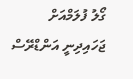ގޯލު ފުލަމްއަށް ޖަހައިދިނީ އަންޑްރޭސް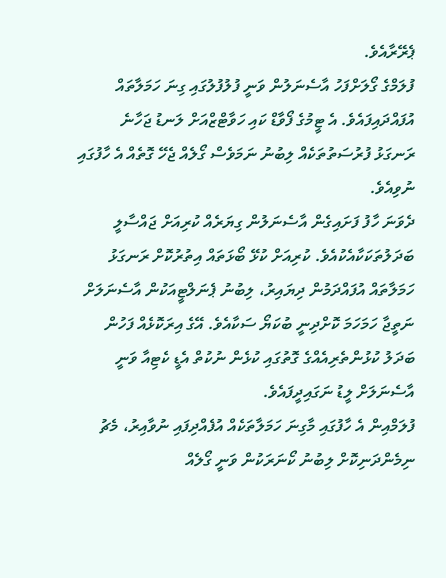ޕެރޭރާއެވެ.
ފުލަމްގެ ގޯލަށްފަހު އާސެނަލުން ވަނީ ފުލުފުލުގައި ގިނަ ހަމަލާތައް އުފައްދައިފައެވެ. އެ ޓީމުގެ ފޯވާޑް ކައި ހަވާޓްޒްއަށް ލަނޑު ޖަހާނެ ރަނގަޅު ފުރުސަތުތަކެއް ލިބުނު ނަމަވެސް ގޯލެއް ޖެހޭ ގޮތެއް އެ ހާފުގައި ނުވިއެވެ.
ދެވަނަ ހާފު ފަށައިގެން އާސެނަލުން ގިޔަރެއް ކުރިއަށް ޖައްސާލީ ބަދަލުތަކަކާއެކުއެވެ. ކުރިއަށް ކުޅޭ ބޯޅަތައް އިތުރުކޮށް ރަނގަޅު ހަމަލާތައް އުފައްދަމުން ދިޔައިރު، ލިބުނު ޕެނަލްޓީއަކުން އާސެނަލަށް ނަތީޖާ ހަމަހަމަ ކޮށްދިނީ ބުކަޔޯ ސަކާއެވެ. އޭގެ އިރަކޮޅެއް ފަހުން ބަދަލު ކުޅުންތެރިއެއްގެ ގޮތުގައި ކުޅެން ނުކުތް އެޑީ ކެޓިއާ ވަނީ އާސެނަލަށް ލީޑު ނަގައިދީފައެވެ.
ފުލަމްއިން އެ ހާފުގައި މާގިނަ ހަމަލާތަކެއް އުފެއްދިފައި ނުވާއިރު، މެޗު ނިމެންދަނިކޮށް ލިބުނު ކޯނަރަކުން ވަނީ ގޯލެއް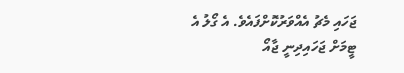ޖަހައި މެޗު އެއްވަރުކޮށްފައެވެ. އެ ގޯލު އެ ޓީމަށް ޖަހައިދިނީ ޖާއޯ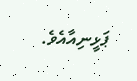ޕަޅީނިއާއެވެ.